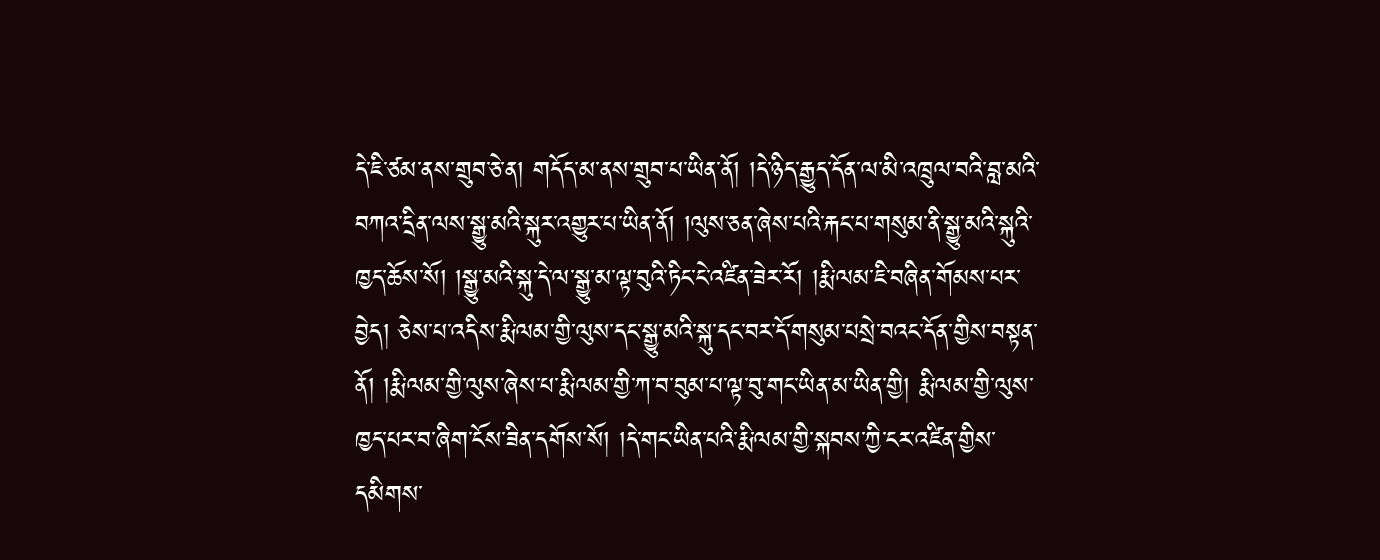དེ་ཇི་ཙམ་ནས་གྲུབ་ཅེ་ན། གདོད་མ་ནས་གྲུབ་པ་ཡིན་ནོ། །དེ་ཉིད་རྒྱུད་དོན་ལ་མི་འཁྲུལ་བའི་བླ་མའི་བཀའ་དྲིན་ལས་སྒྱུ་མའི་སྐུར་འགྱུར་པ་ཡིན་ནོ། །ལུས་ཅན་ཞེས་པའི་རྐང་པ་གསུམ་ནི་སྒྱུ་མའི་སྐུའི་ཁྱད་ཆོས་སོ། །སྒྱུ་མའི་སྐུ་དེ་ལ་སྒྱུ་མ་ལྟ་བུའི་ཏིང་ངེ་འཛིན་ཟེར་རོ། །རྨི་ལམ་ཇི་བཞིན་གོམས་པར་བྱེད། ཅེས་པ་འདིས་རྨི་ལམ་གྱི་ལུས་དང་སྒྱུ་མའི་སྐུ་དང་བར་དོ་གསུམ་པསྲེ་བའང་དོན་གྱིས་བསྟན་ནོ། །རྨི་ལམ་གྱི་ལུས་ཞེས་པ་རྨི་ལམ་གྱི་ཀ་བ་བུམ་པ་ལྟ་བུ་གང་ཡིན་མ་ཡིན་གྱི། རྨི་ལམ་གྱི་ལུས་ཁྱད་པར་བ་ཞིག་ངོས་ཟིན་དགོས་སོ། །དེ་གང་ཡིན་པའི་རྨི་ལམ་གྱི་སྐབས་ཀྱི་ངར་འཛིན་གྱིས་དམིགས་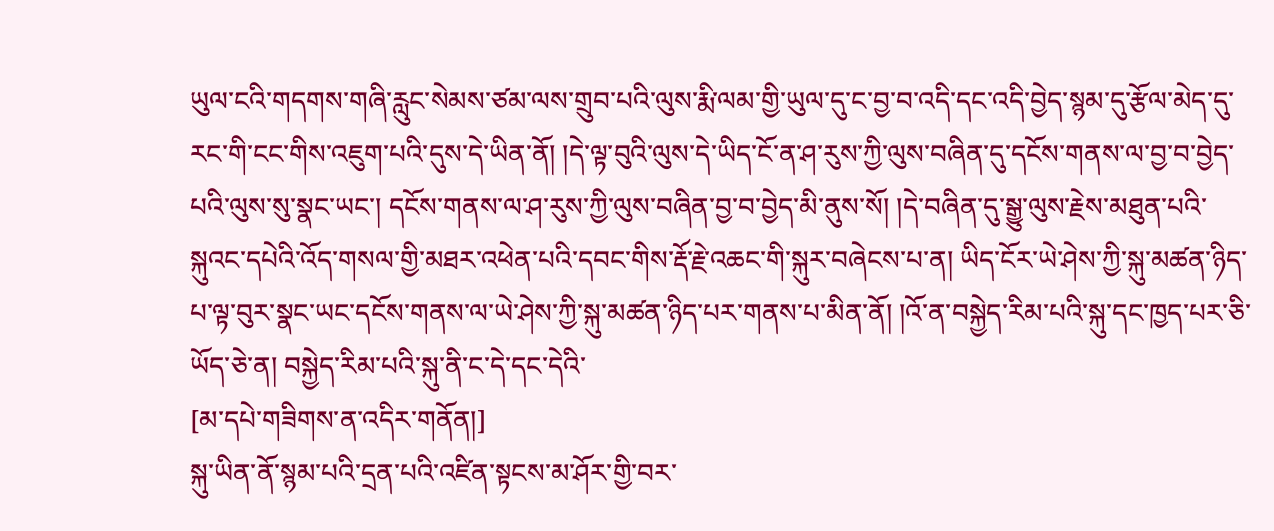ཡུལ་ངའི་གདགས་གཞི་རླུང་སེམས་ཙམ་ལས་གྲུབ་པའི་ལུས་རྨི་ལམ་གྱི་ཡུལ་དུ་ང་བྱ་བ་འདི་དང་འདི་བྱེད་སྙམ་དུ་རྩོལ་མེད་དུ་རང་གི་ངང་གིས་འཇུག་པའི་དུས་དེ་ཡིན་ནོ། །དེ་ལྟ་བུའི་ལུས་དེ་ཡིད་ངོ་ན་ཤ་རུས་ཀྱི་ལུས་བཞིན་དུ་དངོས་གནས་ལ་བྱ་བ་བྱེད་པའི་ལུས་སུ་སྣང་ཡང་། དངོས་གནས་ལ་ཤ་རུས་ཀྱི་ལུས་བཞིན་བྱ་བ་བྱེད་མི་ནུས་སོ། །དེ་བཞིན་དུ་སྒྱུ་ལུས་རྗེས་མཐུན་པའི་སྐུའང་དཔེའི་འོད་གསལ་གྱི་མཐར་འཕེན་པའི་དབང་གིས་རྡོ་རྗེ་འཆང་གི་སྐུར་བཞེངས་པ་ན། ཡིད་ངོར་ཡེ་ཤེས་ཀྱི་སྐུ་མཚན་ཉིད་པ་ལྟ་བུར་སྣང་ཡང་དངོས་གནས་ལ་ཡེ་ཤེས་ཀྱི་སྐུ་མཚན་ཉིད་པར་གནས་པ་མིན་ནོ། །འོ་ན་བསྐྱེད་རིམ་པའི་སྐུ་དང་ཁྱད་པར་ཅི་ཡོད་ཅེ་ན། བསྐྱེད་རིམ་པའི་སྐུ་ནི་ང་དེ་དང་དེའི་
[མ་དཔེ་གཟིགས་ན་འདིར་གནོན།]
སྐུ་ཡིན་ནོ་སྙམ་པའི་དྲན་པའི་འཛིན་སྟངས་མ་ཤོར་གྱི་བར་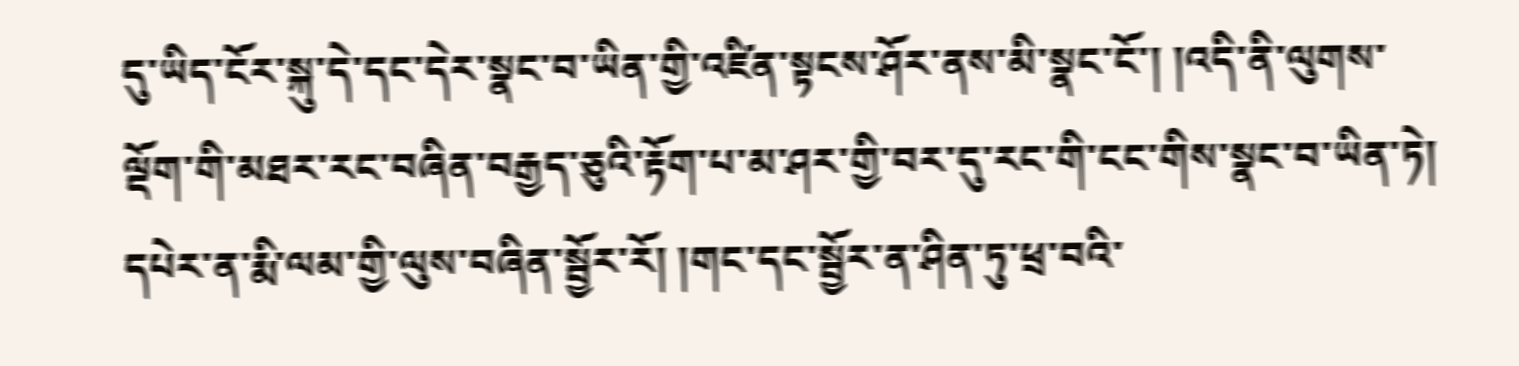དུ་ཡིད་ངོར་སྐུ་དེ་དང་དེར་སྣང་བ་ཡིན་གྱི་འཛིན་སྟངས་ཤོར་ནས་མི་སྣང་ངོ་། །འདི་ནི་ལུགས་ལྡོག་གི་མཐར་རང་བཞིན་བརྒྱད་ཅུའི་རྟོག་པ་མ་ཤར་གྱི་བར་དུ་རང་གི་ངང་གིས་སྣང་བ་ཡིན་ཏེ། དཔེར་ན་རྨི་ལམ་གྱི་ལུས་བཞིན་སྦྱོར་རོ། །གང་དང་སྦྱོར་ན་ཤིན་ཏུ་ཕྲ་བའི་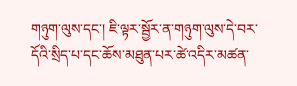གཉུག་ལུས་དང་། ཇི་ལྟར་སྦྱོར་ན་གཉུག་ལུས་དེ་བར་དོའི་སྲིད་པ་དང་ཆོས་མཐུན་པར་ཚེ་འདིར་མཚན་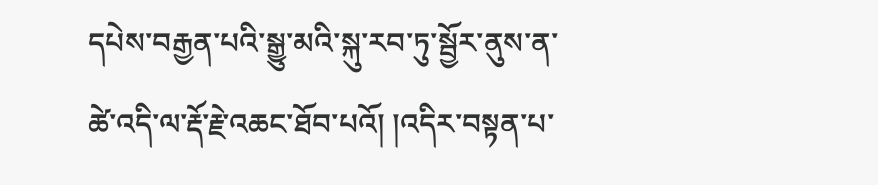དཔེས་བརྒྱན་པའི་སྒྱུ་མའི་སྐུ་རབ་ཏུ་སྦྱོར་ནུས་ན་ཚེ་འདི་ལ་རྡོ་རྗེ་འཆང་ཐོབ་པའོ། །འདིར་བསྟན་པ་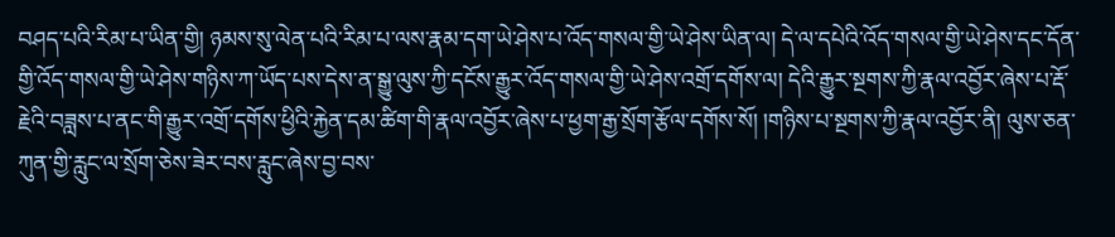བཤད་པའི་རིམ་པ་ཡིན་གྱི། ཉམས་སུ་ལེན་པའི་རིམ་པ་ལས་རྣམ་དག་ཡེ་ཤེས་པ་འོད་གསལ་གྱི་ཡེ་ཤེས་ཡིན་ལ། དེ་ལ་དཔེའི་འོད་གསལ་གྱི་ཡེ་ཤེས་དང་དོན་གྱི་འོད་གསལ་གྱི་ཡེ་ཤེས་གཉིས་ཀ་ཡོད་པས་དེས་ན་སྒྱུ་ལུས་ཀྱི་དངོས་རྒྱུར་འོད་གསལ་གྱི་ཡེ་ཤེས་འགྲོ་དགོས་ལ། དེའི་རྒྱུར་སྔགས་ཀྱི་རྣལ་འབྱོར་ཞེས་པ་རྡོ་རྗེའི་བཟླས་པ་ནང་གི་རྒྱུར་འགྲོ་དགོས་ཕྱིའི་རྐྱེན་དམ་ཚིག་གི་རྣལ་འབྱོར་ཞེས་པ་ཕྱག་རྒྱ་སྲོག་རྩོལ་དགོས་སོ། །གཉིས་པ་སྔགས་ཀྱི་རྣལ་འབྱོར་ནི། ལུས་ཅན་ཀུན་གྱི་རླུང་ལ་སྲོག་ཅེས་ཟེར་བས་རླུང་ཞེས་བྱ་བས་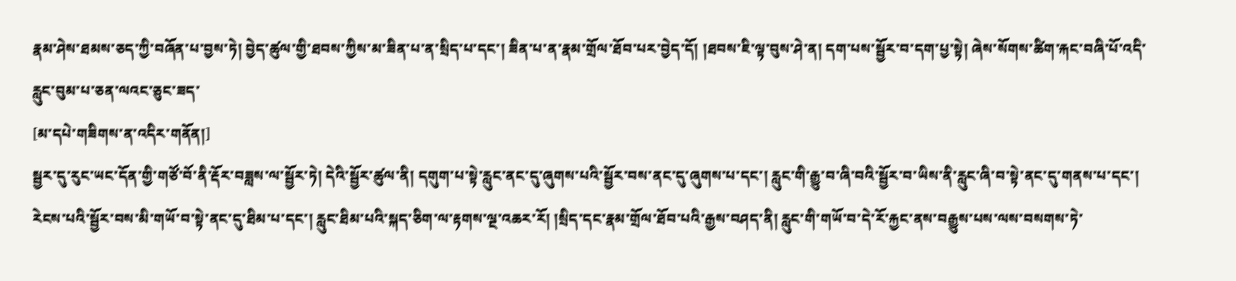རྣམ་ཤེས་ཐམས་ཅད་ཀྱི་བཞོན་པ་བྱས་ཏེ། བྱེད་ཚུལ་གྱི་ཐབས་ཀྱིས་མ་ཟིན་པ་ན་སྲིད་པ་དང་། ཟིན་པ་ན་རྣམ་གྲོལ་ཐོབ་པར་བྱེད་དོ། །ཐབས་ཇི་ལྟ་བུས་ཤེ་ན། དག་པས་སྦྱོར་བ་དག་པྱ་སྟེ། ཞེས་སོགས་ཚིག་རྐང་བཞི་པོ་འདི་རླུང་བུམ་པ་ཅན་ལའང་ཅུང་ཟད་
[མ་དཔེ་གཟིགས་ན་འདིར་གནོན།]
སྦྱར་དུ་རུང་ཡང་དོན་གྱི་གཙོ་བོ་ནི་རྡོར་བཟླས་ལ་སྦྱོར་ཏེ། དེའི་སྦྱོར་ཚུལ་ནི། དགུག་པ་སྟེ་རླུང་ནང་དུ་ཞུགས་པའི་སྦྱོར་བས་ནང་དུ་ཞུགས་པ་དང་། རླུང་གི་རྒྱུ་བ་ཞི་བའི་སྦྱོར་བ་ཡིས་ནི་རླུང་ཞི་བ་སྟེ་ནང་དུ་གནས་པ་དང་། རེངས་པའི་སྦྱོར་བས་མི་གཡོ་བ་སྟེ་ནང་དུ་ཐིམ་པ་དང་། རླུང་ཐིམ་པའི་སྐད་ཅིག་ལ་རྟགས་ལྔ་འཆར་རོ། །སྲིད་དང་རྣམ་གྲོལ་ཐོབ་པའི་རྒྱས་བཤད་ནི། རླུང་གི་གཡོ་བ་དེ་རོ་རྐྱང་ནས་བརྒྱུས་པས་ལས་བསགས་ཏེ་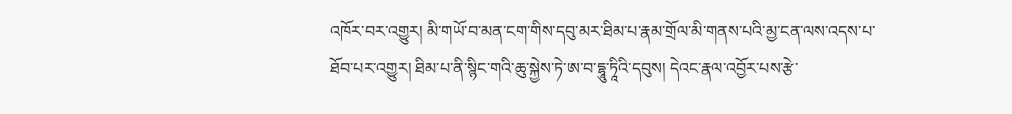འཁོར་བར་འགྱུར། མི་གཡོ་བ་མན་ངག་གིས་དབུ་མར་ཐིམ་པ་རྣམ་གྲོལ་མི་གནས་པའི་མྱ་ངན་ལས་འདས་པ་ཐོབ་པར་འགྱུར། ཐིམ་པ་ནི་སྙིང་གའི་ཆུ་སྐྱེས་ཏེ་ཨ་བ་དྷཱུ་ཏཱིའི་དབུས། དེའང་རྣལ་འབྱོར་པས་རྩེ་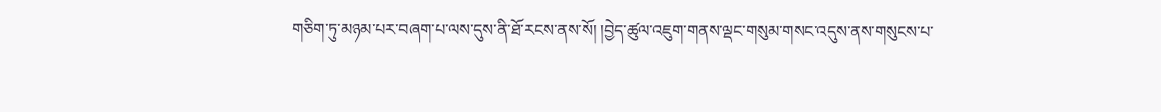གཅིག་ཏུ་མཉམ་པར་བཞག་པ་ལས་དུས་ནི་ཐོ་རངས་ནས་སོ། །བྱེད་ཚུལ་འཇུག་གནས་ལྡང་གསུམ་གསང་འདུས་ནས་གསུངས་པ་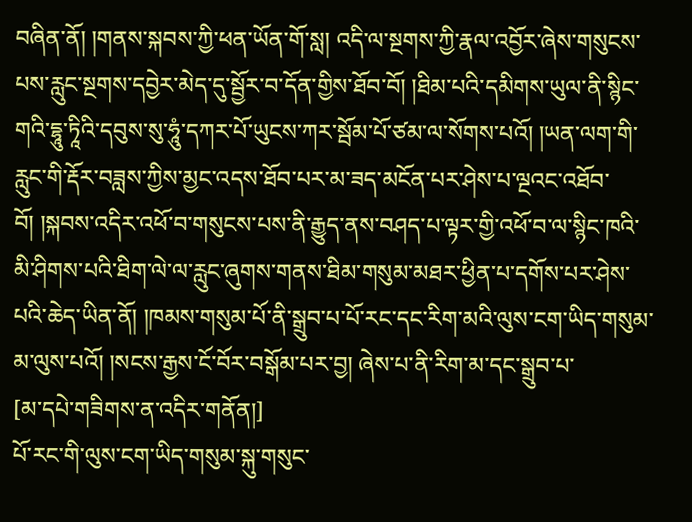བཞིན་ནོ། །གནས་སྐབས་ཀྱི་ཕན་ཡོན་གོ་སླ། འདི་ལ་སྔགས་ཀྱི་རྣལ་འབྱོར་ཞེས་གསུངས་པས་རླུང་སྔགས་དབྱེར་མེད་དུ་སྦྱོར་བ་དོན་གྱིས་ཐོབ་བོ། །ཐིམ་པའི་དམིགས་ཡུལ་ནི་སྙིང་གའི་དྷཱུ་ཏཱིའི་དབུས་སུ་ཧཱུཾ་དཀར་པོ་ཡུངས་ཀར་སྦོམ་པོ་ཙམ་ལ་སོགས་པའོ། །ཡན་ལག་གི་རླུང་གི་རྡོར་བཟླས་ཀྱིས་མྱང་འདས་ཐོབ་པར་མ་ཟད་མངོན་པར་ཤེས་པ་ལྔའང་འཐོབ་བོ། །སྐབས་འདིར་འཕོ་བ་གསུངས་པས་ནི་རྒྱུད་ནས་བཤད་པ་ལྟར་གྱི་འཕོ་བ་ལ་སྙིང་ཁའི་མི་ཤིགས་པའི་ཐིག་ལེ་ལ་རླུང་ཞུགས་གནས་ཐིམ་གསུམ་མཐར་ཕྱིན་པ་དགོས་པར་ཤེས་པའི་ཆེད་ཡིན་ནོ། །ཁམས་གསུམ་པོ་ནི་སྒྲུབ་པ་པོ་རང་དང་རིག་མའི་ལུས་ངག་ཡིད་གསུམ་མ་ལུས་པའོ། །སངས་རྒྱས་ངོ་བོར་བསྒོམ་པར་བྱ། ཞེས་པ་ནི་རིག་མ་དང་སྒྲུབ་པ་
[མ་དཔེ་གཟིགས་ན་འདིར་གནོན།]
པོ་རང་གི་ལུས་ངག་ཡིད་གསུམ་སྐུ་གསུང་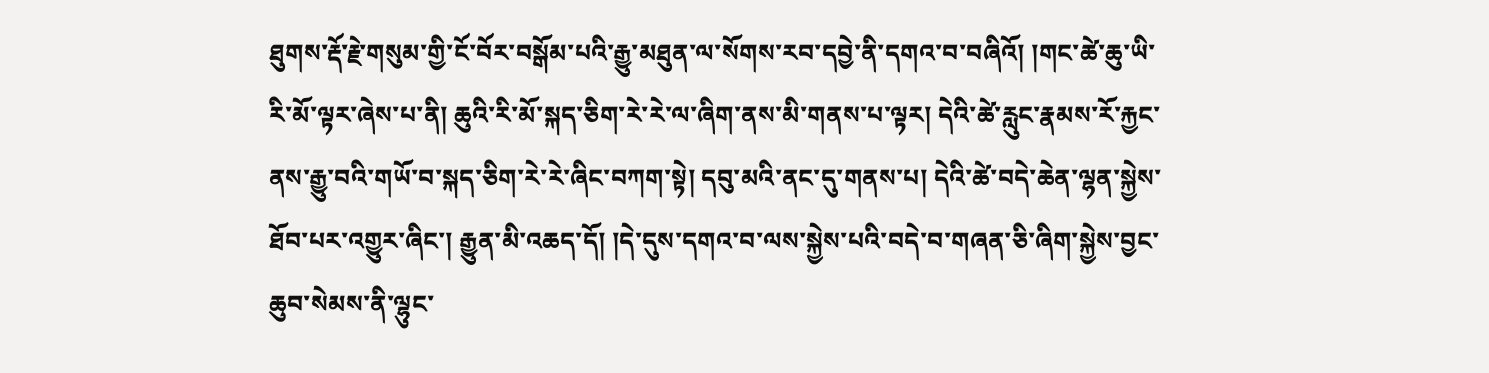ཐུགས་རྡོ་རྗེ་གསུམ་གྱི་ངོ་བོར་བསྒོམ་པའི་རྒྱུ་མཐུན་ལ་སོགས་རབ་དབྱེ་ནི་དགའ་བ་བཞིའོ། །གང་ཚེ་ཆུ་ཡི་རི་མོ་ལྟར་ཞེས་པ་ནི། ཆུའི་རི་མོ་སྐད་ཅིག་རེ་རེ་ལ་ཞིག་ནས་མི་གནས་པ་ལྟར། དེའི་ཚེ་རླུང་རྣམས་རོ་རྐྱང་ནས་རྒྱུ་བའི་གཡོ་བ་སྐད་ཅིག་རེ་རེ་ཞིང་བཀག་སྟེ། དབུ་མའི་ནང་དུ་གནས་པ། དེའི་ཚེ་བདེ་ཆེན་ལྷན་སྐྱེས་ཐོབ་པར་འགྱུར་ཞིང་། རྒྱུན་མི་འཆད་དོ། །དེ་དུས་དགའ་བ་ལས་སྐྱེས་པའི་བདེ་བ་གཞན་ཅི་ཞིག་སྐྱེས་བྱང་ཆུབ་སེམས་ནི་ལྷུང་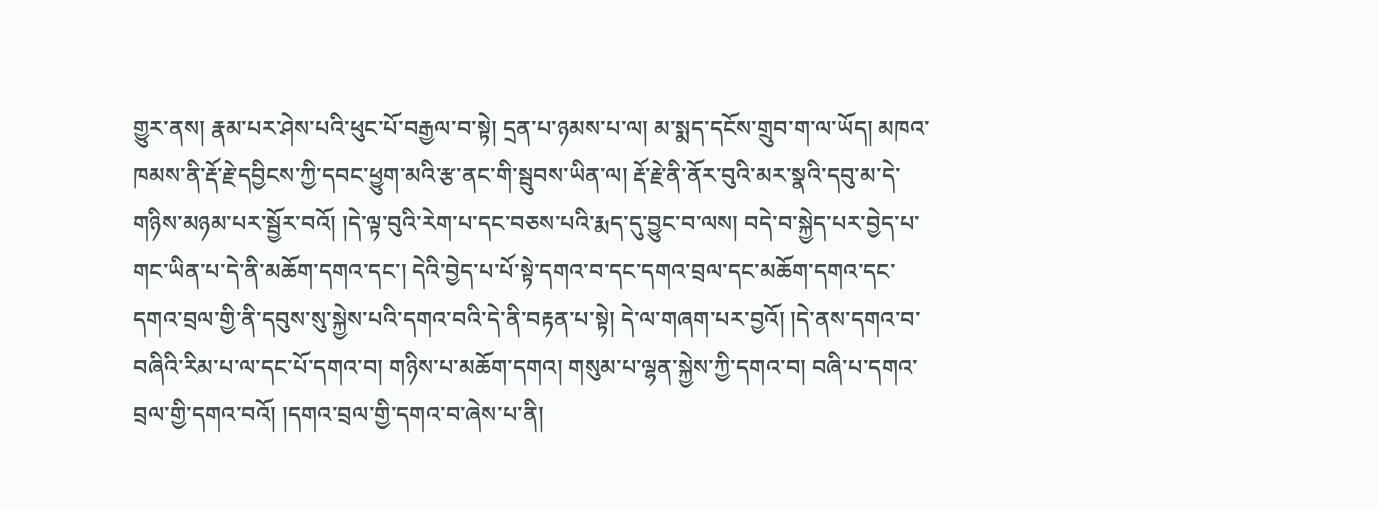གྱུར་ནས། རྣམ་པར་ཤེས་པའི་ཕུང་པོ་བརྒྱལ་བ་སྟེ། དྲན་པ་ཉམས་པ་ལ། མ་སྨད་དངོས་གྲུབ་ག་ལ་ཡོད། མཁའ་ཁམས་ནི་རྡོ་རྗེ་དབྱིངས་ཀྱི་དབང་ཕྱུག་མའི་རྩ་ནང་གི་སྦུབས་ཡིན་ལ། རྡོ་རྗེ་ནི་ནོར་བུའི་མར་སྣའི་དབུ་མ་དེ་གཉིས་མཉམ་པར་སྦྱོར་བའོ། །དེ་ལྟ་བུའི་རེག་པ་དང་བཅས་པའི་རྨད་དུ་བྱུང་བ་ལས། བདེ་བ་སྐྱེད་པར་བྱེད་པ་གང་ཡིན་པ་དེ་ནི་མཆོག་དགའ་དང་། དེའི་བྱེད་པ་པོ་སྟེ་དགའ་བ་དང་དགའ་བྲལ་དང་མཆོག་དགའ་དང་དགའ་བྲལ་གྱི་ནི་དབུས་སུ་སྐྱེས་པའི་དགའ་བའི་དེ་ནི་བརྟན་པ་སྟེ། དེ་ལ་གཞག་པར་བྱའོ། །དེ་ནས་དགའ་བ་བཞིའི་རིམ་པ་ལ་དང་པོ་དགའ་བ། གཉིས་པ་མཆོག་དགའ། གསུམ་པ་ལྷན་སྐྱེས་ཀྱི་དགའ་བ། བཞི་པ་དགའ་བྲལ་གྱི་དགའ་བའོ། །དགའ་བྲལ་གྱི་དགའ་བ་ཞེས་པ་ནི།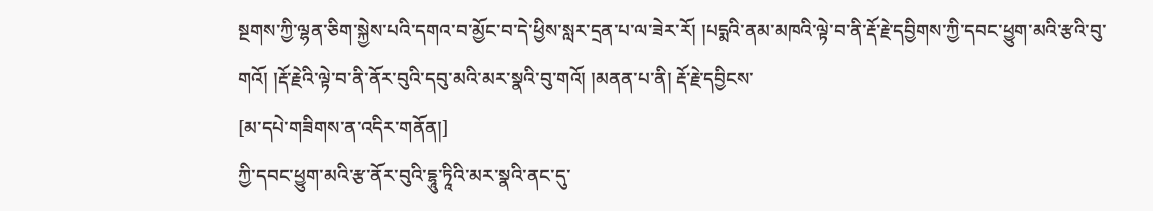སྔགས་ཀྱི་ལྷན་ཅིག་སྐྱེས་པའི་དགའ་བ་མྱོང་བ་དེ་ཕྱིས་སླར་དྲན་པ་ལ་ཟེར་རོ། །པདྨའི་ནམ་མཁའི་ལྟེ་བ་ནི་རྡོ་རྗེ་དབྱིགས་ཀྱི་དབང་ཕྱུག་མའི་རྩའི་བུ་གའོ། །རྡོ་རྗེའི་ལྟེ་བ་ནི་ནོར་བུའི་དབུ་མའི་མར་སྣའི་བུ་གའོ། །མནན་པ་ནི། རྡོ་རྗེ་དབྱིངས་
[མ་དཔེ་གཟིགས་ན་འདིར་གནོན།]
ཀྱི་དབང་ཕྱུག་མའི་རྩ་ནོར་བུའི་དྷཱུ་ཏཱིའི་མར་སྣའི་ནང་དུ་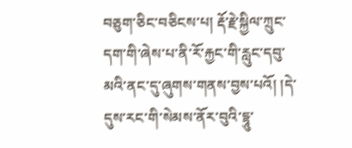བཅུག་ཅིང་བཅིངས་པ། རྡོ་རྗེ་སྐྱིལ་ཀྲུང་དག་གི་ཞེས་པ་ནི་རོ་རྐྱང་གི་རླུང་དབུ་མའི་ནང་དུ་ཞུགས་གནས་བྱས་པའོ། །དེ་དུས་རང་གི་སེམས་ནོར་བུའི་དྷཱུ་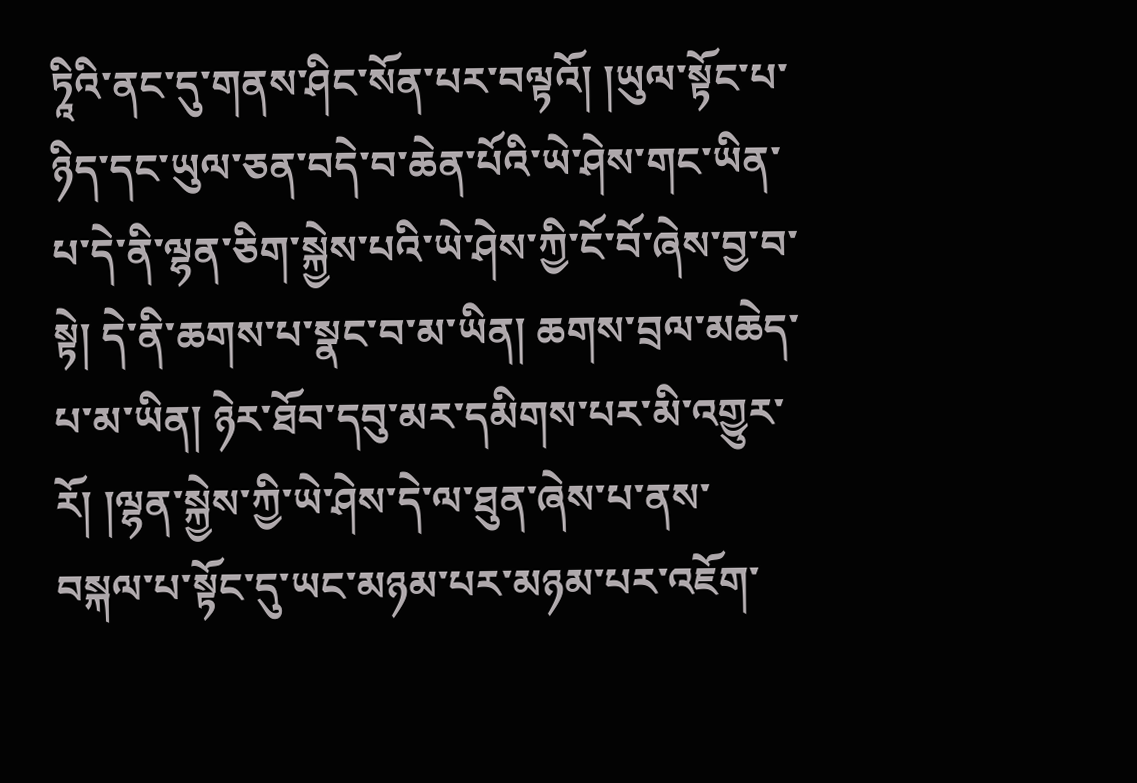ཏཱིའི་ནང་དུ་གནས་ཤིང་སོན་པར་བལྟའོ། །ཡུལ་སྟོང་པ་ཉིད་དང་ཡུལ་ཅན་བདེ་བ་ཆེན་པོའི་ཡེ་ཤེས་གང་ཡིན་པ་དེ་ནི་ལྷན་ཅིག་སྐྱེས་པའི་ཡེ་ཤེས་ཀྱི་ངོ་བོ་ཞེས་བྱ་བ་སྟེ། དེ་ནི་ཆགས་པ་སྣང་བ་མ་ཡིན། ཆགས་བྲལ་མཆེད་པ་མ་ཡིན། ཉེར་ཐོབ་དབུ་མར་དམིགས་པར་མི་འགྱུར་རོ། །ལྷན་སྐྱེས་ཀྱི་ཡེ་ཤེས་དེ་ལ་ཐུན་ཞེས་པ་ནས་བསྐལ་པ་སྟོང་དུ་ཡང་མཉམ་པར་མཉམ་པར་འཇོག་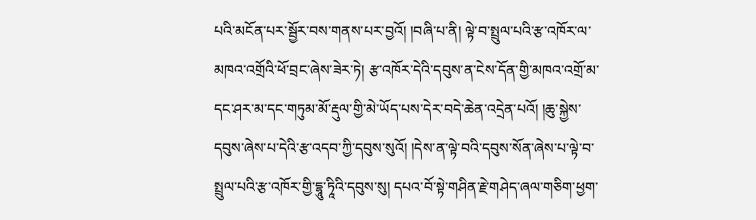པའི་མངོན་པར་སྦྱོར་བས་གནས་པར་བྱའོ། །བཞི་པ་ནི། ལྟེ་བ་སྤྲུལ་པའི་རྩ་འཁོར་ལ་མཁའ་འགྲོའི་ཕོ་བྲང་ཞེས་ཟེར་ཏེ། རྩ་འཁོར་དེའི་དབུས་ན་ངེས་དོན་གྱི་མཁའ་འགྲོ་མ་དང་ཤར་མ་དང་གཏུམ་མོ་རྡུལ་གྱི་མེ་ཡོད་པས་དེར་བདེ་ཆེན་འདྲེན་པའོ། །ཆུ་སྐྱེས་དབུས་ཞེས་པ་དེའི་རྩ་འདབ་ཀྱི་དབུས་སུའོ། །དེས་ན་ལྟེ་བའི་དབུས་སོན་ཞེས་པ་ལྟེ་བ་སྤྲུལ་པའི་རྩ་འཁོར་གྱི་དྷཱུ་ཏཱིའི་དབུས་སུ། དཔའ་བོ་སྟེ་གཤིན་རྗེ་གཤེད་ཞལ་གཅིག་ཕྱག་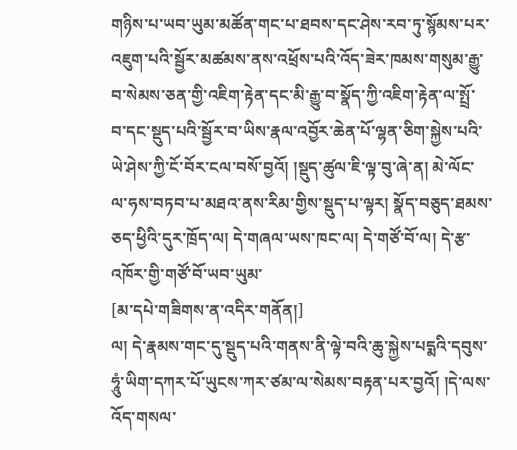གཉིས་པ་ཡབ་ཡུམ་མཚོན་གང་པ་ཐབས་དང་ཤེས་རབ་ཏུ་སྙོམས་པར་འཇུག་པའི་སྦྱོར་མཚམས་ནས་འཕྲོས་པའི་འོད་ཟེར་ཁམས་གསུམ་རྒྱུ་བ་སེམས་ཅན་གྱི་འཇིག་རྟེན་དང་མི་རྒྱུ་བ་སྣོད་ཀྱི་འཇིག་རྟེན་ལ་སྤྲོ་བ་དང་སྡུད་པའི་སྦྱོར་བ་ཡིས་རྣལ་འབྱོར་ཆེན་པོ་ལྷན་ཅིག་སྐྱེས་པའི་ཡེ་ཤེས་ཀྱི་ངོ་བོར་ངལ་བསོ་བྱའོ། །སྡུད་ཚུལ་ཇི་ལྟ་བུ་ཞེ་ན། མེ་ལོང་ལ་ཧས་བཏབ་པ་མཐའ་ནས་རིམ་གྱིས་སྡུད་པ་ལྟར། སྣོད་བཅུད་ཐམས་ཅད་ཕྱིའི་དུར་ཁྲོད་ལ། དེ་གཞལ་ཡས་ཁང་ལ། དེ་གཙོ་བོ་ལ། དེ་རྩ་འཁོར་གྱི་གཙོ་བོ་ཡབ་ཡུམ་
[མ་དཔེ་གཟིགས་ན་འདིར་གནོན།]
ལ། དེ་རྣམས་གང་དུ་སྡུད་པའི་གནས་ནི་ལྟེ་བའི་ཆུ་སྐྱེས་པདྨའི་དབུས་ཧཱུཾ་ཡིག་དཀར་པོ་ཡུངས་ཀར་ཙམ་ལ་སེམས་བརྟན་པར་བྱའོ། །དེ་ལས་འོད་གསལ་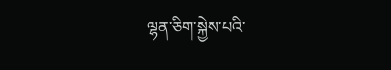ལྷན་ཅིག་སྐྱེས་པའི་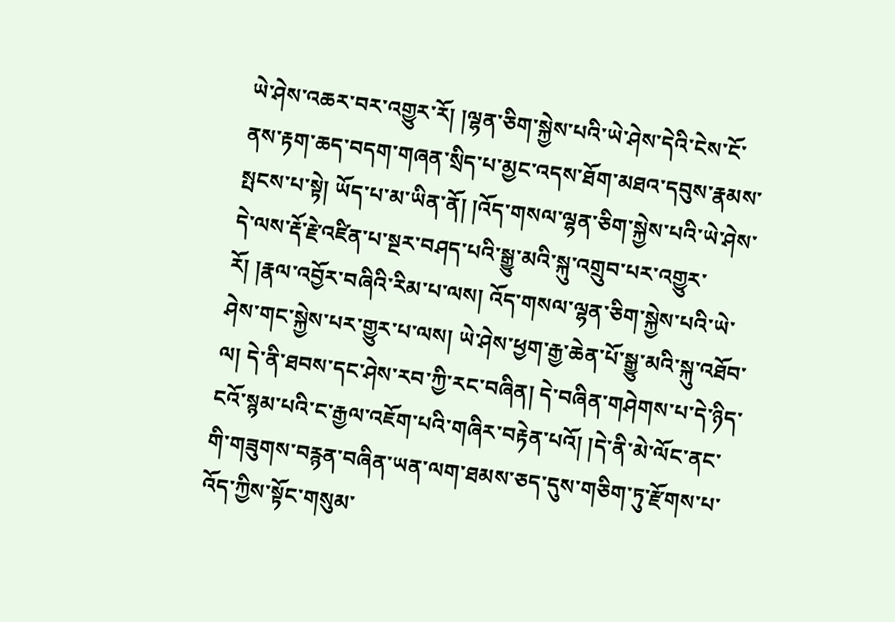ཡེ་ཤེས་འཆར་བར་འགྱུར་རོ། །ལྷན་ཅིག་སྐྱེས་པའི་ཡེ་ཤེས་དེའི་ངེས་ངོ་ནས་རྟག་ཆད་བདག་གཞན་སྲིད་པ་མྱང་འདས་ཐོག་མཐའ་དབུས་རྣམས་སྤངས་པ་སྟེ། ཡོད་པ་མ་ཡིན་ནོ། །འོད་གསལ་ལྷན་ཅིག་སྐྱེས་པའི་ཡེ་ཤེས་དེ་ལས་རྡོ་རྗེ་འཛིན་པ་སྔར་བཤད་པའི་སྒྱུ་མའི་སྐུ་འགྲུབ་པར་འགྱུར་རོ། །རྣལ་འབྱོར་བཞིའི་རིམ་པ་ལས། འོད་གསལ་ལྷན་ཅིག་སྐྱེས་པའི་ཡེ་ཤེས་གང་སྐྱེས་པར་གྱུར་པ་ལས། ཡེ་ཤེས་ཕྱག་རྒྱ་ཆེན་པོ་སྒྱུ་མའི་སྐུ་འཐོབ་ལ། དེ་ནི་ཐབས་དང་ཤེས་རབ་ཀྱི་རང་བཞིན། དེ་བཞིན་གཤེགས་པ་དེ་ཉིད་ངའོ་སྙམ་པའི་ང་རྒྱལ་འཇོག་པའི་གཞིར་བརྟེན་པའོ། །དེ་ནི་མེ་ལོང་ནང་གི་གཟུགས་བརྙན་བཞིན་ཡན་ལག་ཐམས་ཅད་དུས་གཅིག་ཏུ་རྫོགས་པ་འོད་ཀྱིས་སྟོང་གསུམ་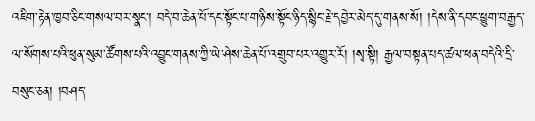འཇིག་རྟེན་ཁྱབ་ཅིང་གསལ་བར་སྣང་། བདེ་བ་ཆེན་པོ་དང་སྟོང་པ་གཉིས་སྟོང་ཉིད་སྙིང་རྗེ་དབྱེར་མེད་དུ་གནས་སོ། །དེས་ནི་དབང་ཕྱུག་བརྒྱད་ལ་སོགས་པའི་ཕུན་སུམ་ཚོགས་པའི་འབྱུང་གནས་ཀྱི་ཡེ་ཤེས་ཆེན་པོ་འགྲུབ་པར་འགྱུར་རོ། །སྭ་སྟི། རྒྱལ་བསྟན་པད་ཚལ་ཕན་བདེའི་དྲི་བསུང་ཅན། །བཤད་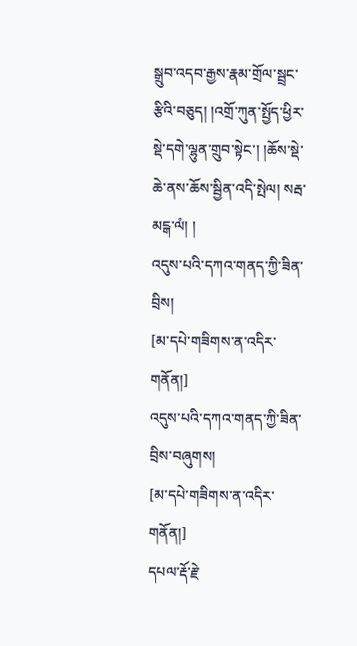སྒྲུབ་འདབ་རྒྱས་རྣམ་གྲོལ་སྦྲང་རྩིའི་བཅུད། །འགྲོ་ཀུན་སྤྱོད་ཕྱིར་སྡེ་དགེ་ལྷུན་གྲུབ་སྟེང་། །ཆོས་སྡེ་ཆེ་ནས་ཆོས་སྦྱིན་འདི་སྤེལ། སརྦ་མངྒ་ལཾ། །
འདུས་པའི་དཀའ་གནད་ཀྱི་ཟིན་བྲིས།
[མ་དཔེ་གཟིགས་ན་འདིར་གནོན།]
འདུས་པའི་དཀའ་གནད་ཀྱི་ཟིན་བྲིས་བཞུགས།
[མ་དཔེ་གཟིགས་ན་འདིར་གནོན།]
དཔལ་རྡོ་རྗེ་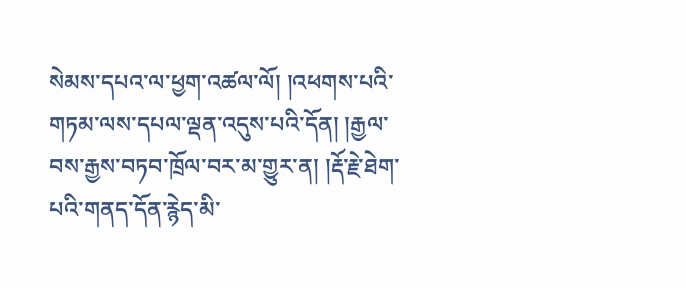སེམས་དཔའ་ལ་ཕྱག་འཚལ་ལོ། །འཕགས་པའི་གཏམ་ལས་དཔལ་ལྡན་འདུས་པའི་དོན། །རྒྱལ་བས་རྒྱས་བཏབ་ཁྲོལ་བར་མ་གྱུར་ན། །རྡོ་རྗེ་ཐེག་པའི་གནད་དོན་རྙེད་མི་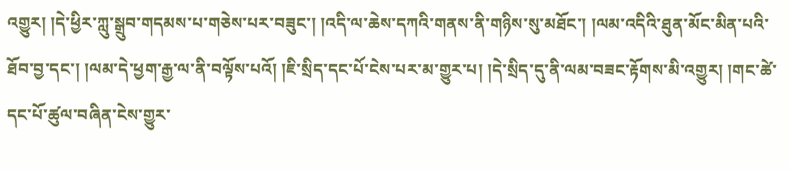འགྱུར། །དེ་ཕྱིར་ཀླུ་སྒྲུབ་གདམས་པ་གཅེས་པར་བཟུང་། །འདི་ལ་ཆེས་དཀའི་གནས་ནི་གཉིས་སུ་མཐོང་། །ལམ་འདིའི་ཐུན་མོང་མིན་པའི་ཐོབ་བྱ་དང་། །ལམ་དེ་ཕྱག་རྒྱ་ལ་ནི་བལྟོས་པའོ། །ཇི་སྲིད་དང་པོ་ངེས་པར་མ་གྱུར་པ། །དེ་སྲིད་དུ་ནི་ལམ་བཟང་རྟོགས་མི་འགྱུར། །གང་ཚེ་དང་པོ་ཚུལ་བཞིན་ངེས་གྱུར་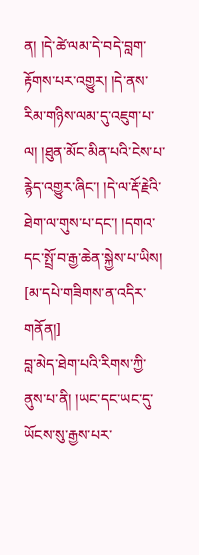ན། །དེ་ཚེ་ལམ་དེ་བདེ་བླག་རྟོགས་པར་འགྱུར། །དེ་ནས་རིམ་གཉིས་ལམ་དུ་འཇུག་པ་ལ། །ཐུན་མོང་མིན་པའི་ངེས་པ་རྙེད་འགྱུར་ཞིང་། །དེ་ལ་རྡོ་རྗེའི་ཐེག་ལ་གུས་པ་དང་། །དགའ་དང་སྤྲོ་བ་རྒྱ་ཆེན་སྐྱེས་པ་ཡིས།
[མ་དཔེ་གཟིགས་ན་འདིར་གནོན།]
བླ་མེད་ཐེག་པའི་རིགས་ཀྱི་ནུས་པ་ནི། །ཡང་དང་ཡང་དུ་ཡོངས་སུ་རྒྱས་པར་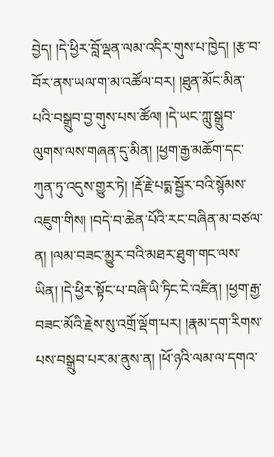བྱེད། །དེ་ཕྱིར་བློ་ལྡན་ལམ་འདིར་གུས་པ་ཁྱེད། །རྩ་བ་བོར་ནས་ཡལ་ག་མ་འཚོལ་བར། །ཐུན་མོང་མིན་པའི་བསྒྲུབ་བྱ་གུས་པས་ཚོལ། །དེ་ཡང་ཀླུ་སྒྲུབ་ལུགས་ལས་གཞན་དུ་མིན། །ཕྱག་རྒྱ་མཆོག་དང་ཀུན་ཏུ་འདུས་གྱུར་ཏེ། །རྡོ་རྗེ་པདྨ་སྦྱོར་བའི་སྙོམས་འཇུག་གིས། །བདེ་བ་ཆེན་པོའི་རང་བཞིན་མ་བཙལ་ན། །ལམ་བཟང་མྱུར་བའི་མཐར་ཐུག་གང་ལས་ཡིན། །དེ་ཕྱིར་སྟོང་པ་བཞི་ཡི་ཏིང་ངེ་འཛིན། །ཕྱག་རྒྱ་བཟང་མོའི་རྗེས་སུ་འགྲོ་ལྡོག་པར། །རྣམ་དག་རིགས་པས་བསྒྲུབ་པར་མ་ནུས་ན། །ཕོ་ཉའི་ལམ་ལ་དགའ་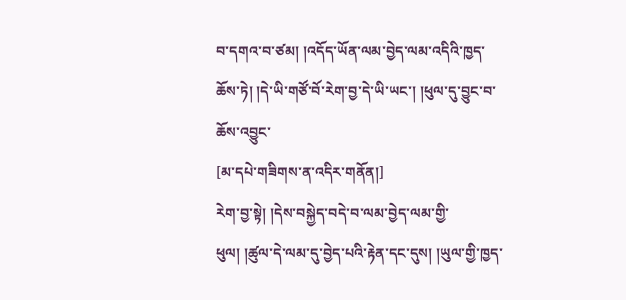བ་དགའ་བ་ཙམ། །འདོད་ཡོན་ལམ་བྱེད་ལམ་འདིའི་ཁྱད་ཆོས་ཏེ། །དེ་ཡི་གཙོ་བོ་རེག་བྱ་དེ་ཡི་ཡང་། །ཕུལ་དུ་བྱུང་བ་ཆོས་འབྱུང་
[མ་དཔེ་གཟིགས་ན་འདིར་གནོན།]
རེག་བྱ་སྟེ། །དེས་བསྐྱེད་བདེ་བ་ལམ་བྱེད་ལམ་གྱི་ཕུལ། །ཚུལ་དེ་ལམ་དུ་བྱེད་པའི་རྟེན་དང་དུས། །ཡུལ་གྱི་ཁྱད་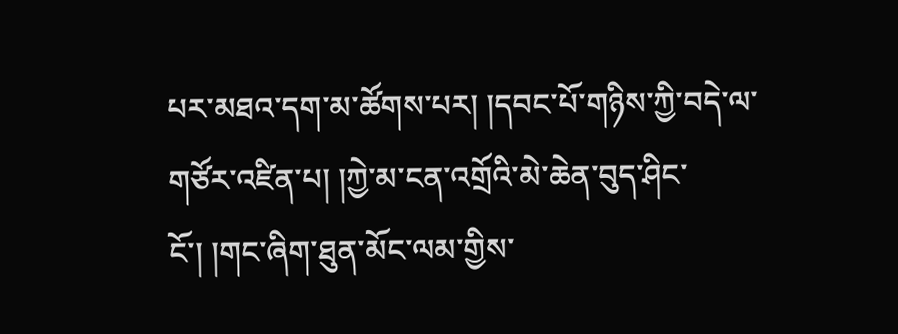པར་མཐའ་དག་མ་ཚོགས་པར། །དབང་པོ་གཉིས་ཀྱི་བདེ་ལ་གཙོར་འཛིན་པ། །ཀྱེ་མ་ངན་འགྲོའི་མེ་ཆེན་བུད་ཤིང་ངོ་། །གང་ཞིག་ཐུན་མོང་ལམ་གྱིས་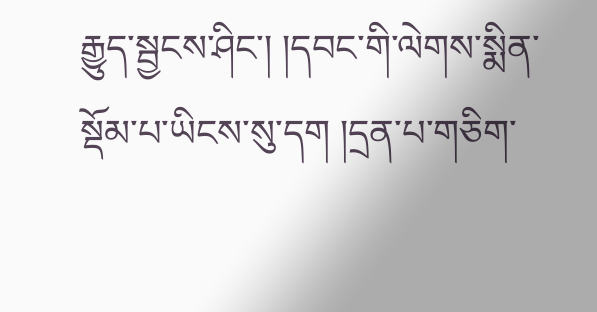རྒྱུད་སྦྱངས་ཤིང་། །དབང་གི་ལེགས་སྨིན་སྡོམ་པ་ཡིངས་སུ་དག །དྲན་པ་གཅིག་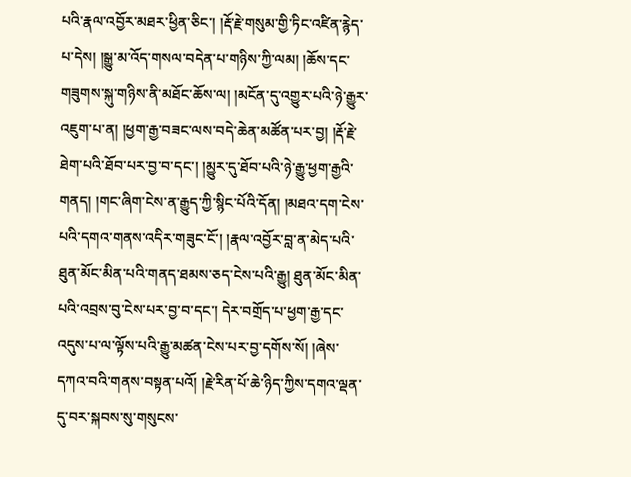པའི་རྣལ་འབྱོར་མཐར་ཕྱིན་ཅིང་། །རྡོ་རྗེ་གསུམ་གྱི་ཏིང་འཛིན་རྙེད་པ་དེས། །སྒྱུ་མ་འོད་གསལ་བདེན་པ་གཉིས་ཀྱི་ལམ། །ཆོས་དང་གཟུགས་སྐུ་གཉིས་ནི་མཐོང་ཆོས་ལ། །མངོན་དུ་འགྱུར་པའི་ཉེ་རྒྱུར་འཇུག་པ་ན། །ཕྱག་རྒྱ་བཟང་ལས་བདེ་ཆེན་མཚོན་པར་བྱ། །རྡོ་རྗེ་ཐེག་པའི་ཐོབ་པར་བྱ་བ་དང་། །མྱུར་དུ་ཐོབ་པའི་ཉེ་རྒྱུ་ཕྱག་རྒྱའི་གནད། །གང་ཞིག་ངེས་ན་རྒྱུད་ཀྱི་སྙིང་པོའི་དོན། །མཐའ་དག་ངེས་པའི་དགའ་གནས་འདིར་གཟུང་ངོ་། །རྣལ་འབྱོར་བླ་ན་མེད་པའི་ཐུན་མོང་མིན་པའི་གནད་ཐམས་ཅད་ངེས་པའི་རྒྱུ། ཐུན་མོང་མིན་པའི་འབྲས་བུ་ངེས་པར་བྱ་བ་དང་། དེར་བགྲོད་པ་ཕྱག་རྒྱ་དང་འདུས་པ་ལ་ལྟོས་པའི་རྒྱུ་མཚན་ངེས་པར་བྱ་དགོས་སོ། །ཞེས་དཀའ་བའི་གནས་བསྟན་པའོ། །རྗེ་རིན་པོ་ཆེ་ཉིད་ཀྱིས་དགའ་ལྡན་དུ་བར་སྐབས་སུ་གསུངས་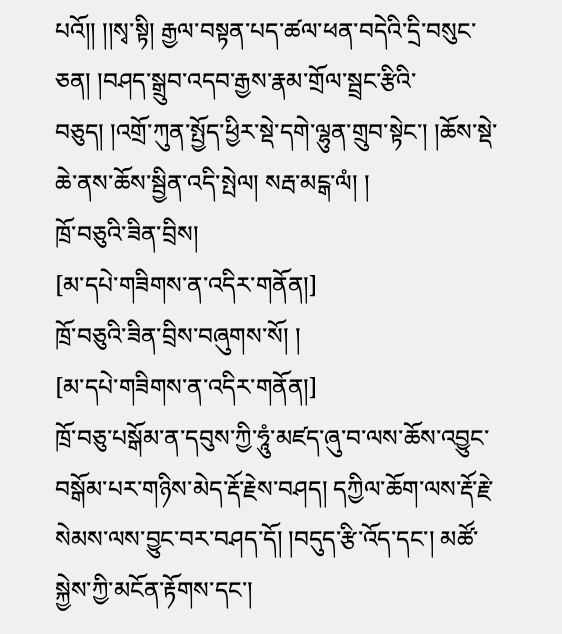པའོ།། །།སྭ་སྟི། རྒྱལ་བསྟན་པད་ཚལ་ཕན་བདེའི་དྲི་བསུང་ཅན། །བཤད་སྒྲུབ་འདབ་རྒྱས་རྣམ་གྲོལ་སྦྲང་རྩིའི་བཅུད། །འགྲོ་ཀུན་སྤྱོད་ཕྱིར་སྡེ་དགེ་ལྷུན་གྲུབ་སྟེང་། །ཆོས་སྡེ་ཆེ་ནས་ཆོས་སྦྱིན་འདི་སྤེལ། སརྦ་མངྒ་ལཾ། །
ཁྲོ་བཅུའི་ཟིན་བྲིས།
[མ་དཔེ་གཟིགས་ན་འདིར་གནོན།]
ཁྲོ་བཅུའི་ཟིན་བྲིས་བཞུགས་སོ། །
[མ་དཔེ་གཟིགས་ན་འདིར་གནོན།]
ཁྲོ་བཅུ་པསྒོམ་ན་དབུས་ཀྱི་ཧཱུཾ་མཛད་ཞུ་བ་ལས་ཆོས་འབྱུང་བསྒོམ་པར་གཉིས་མེད་རྡོ་རྗེས་བཤད། དཀྱིལ་ཆོག་ལས་རྡོ་རྗེ་སེམས་ལས་བྱུང་བར་བཤད་དོ། །བདུད་རྩི་འོད་དང་། མཚོ་སྐྱེས་ཀྱི་མངོན་རྟོགས་དང་།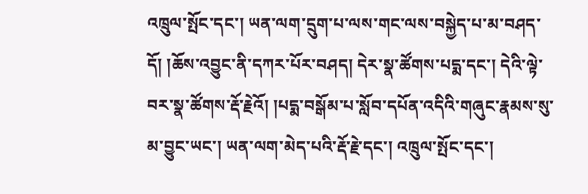འཁྲུལ་སྤོང་དང་། ཡན་ལག་དྲུག་པ་ལས་གང་ལས་བསྐྱེད་པ་མ་བཤད་དོ། །ཆོས་འབྱུང་ནི་དཀར་པོར་བཤད། དེར་སྣ་ཚོགས་པདྨ་དང་། དེའི་ལྟེ་བར་སྣ་ཚོགས་རྡོ་རྗེའོ། །པདྨ་བསྒོམ་པ་སློབ་དཔོན་འདིའི་གཞུང་རྣམས་སུ་མ་བྱུང་ཡང་། ཡན་ལག་མེད་པའི་རྡོ་རྗེ་དང་། འཁྲུལ་སྤོང་དང་།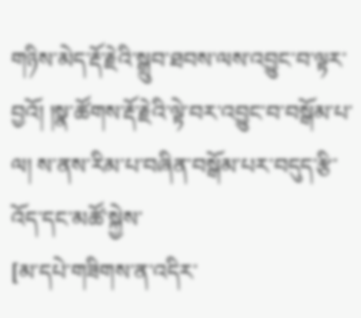གཉིས་མེད་རྡོ་རྗེའི་སྒྲུབ་ཐབས་ལས་འབྱུང་བ་ལྟར་བྱའོ། །སྣ་ཚོགས་རྡོ་རྗེའི་ལྟེ་བར་འབྱུང་བ་བསྒོམ་པ་ལ། ས་ནས་རིམ་པ་བཞིན་བསྒོམ་པར་བདུད་རྩི་འོད་དང་མཚོ་སྐྱེས་
[མ་དཔེ་གཟིགས་ན་འདིར་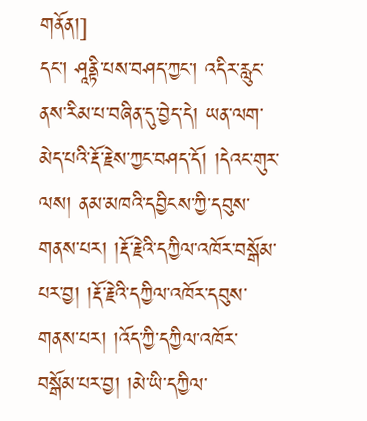གནོན།]
དང་། ཤཱནྟི་པས་བཤད་ཀྱང་། འདིར་རླུང་ནས་རིམ་པ་བཞིན་དུ་བྱེད་དེ། ཡན་ལག་མེད་པའི་རྡོ་རྗེས་ཀྱང་བཤད་དོ། །དེའང་གུར་ལས། ནམ་མཁའི་དབྱིངས་ཀྱི་དབུས་གནས་པར། །རྡོ་རྗེའི་དཀྱིལ་འཁོར་བསྒོམ་པར་བྱ། །རྡོ་རྗེའི་དཀྱིལ་འཁོར་དབུས་གནས་པར། །འོད་ཀྱི་དཀྱིལ་འཁོར་བསྒོམ་པར་བྱ། །མེ་ཡི་དཀྱིལ་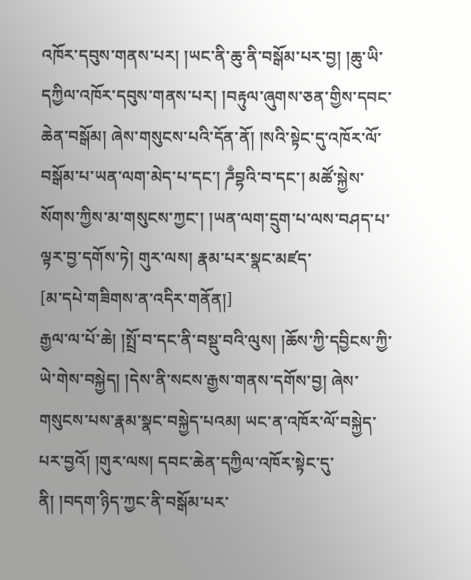འཁོར་དབུས་གནས་པར། །ཡང་ནི་ཆུ་ནི་བསྒོམ་པར་བྱ། །ཆུ་ཡི་དཀྱིལ་འཁོར་དབུས་གནས་པར། །བརྟུལ་ཞུགས་ཅན་གྱིས་དབང་ཆེན་བསྒོམ། ཞེས་གསུངས་པའི་དོན་ནོ། །སའི་སྟེང་དུ་འཁོར་ལོ་བསྒོམ་པ་ཡན་ལག་མེད་པ་དང་། ཌྃབྷའི་བ་དང་། མཚོ་སྐྱེས་སོགས་ཀྱིས་མ་གསུངས་ཀྱང་། །ཡན་ལག་དྲུག་པ་ལས་བཤད་པ་ལྟར་བྱ་དགོས་ཏེ། གུར་ལས། རྣམ་པར་སྣང་མཛད་
[མ་དཔེ་གཟིགས་ན་འདིར་གནོན།]
རྒྱལ་ལ་པོ་ཆེ། །སྤྲོ་བ་དང་ནི་བསྡུ་བའི་ལུས། །ཆོས་ཀྱི་དབྱིངས་ཀྱི་ཡེ་གེས་བསྐྱེད། །དེས་ནི་སངས་རྒྱས་གནས་དགོས་བྱ། ཞེས་གསུངས་པས་རྣམ་སྣང་བསྐྱེད་པའམ། ཡང་ན་འཁོར་ལོ་བསྐྱེད་པར་བྱའོ། །གུར་ལས། དབང་ཆེན་དཀྱིལ་འཁོར་སྟེང་དུ་ནི། །བདག་ཉིད་ཀྱང་ནི་བསྒོམ་པར་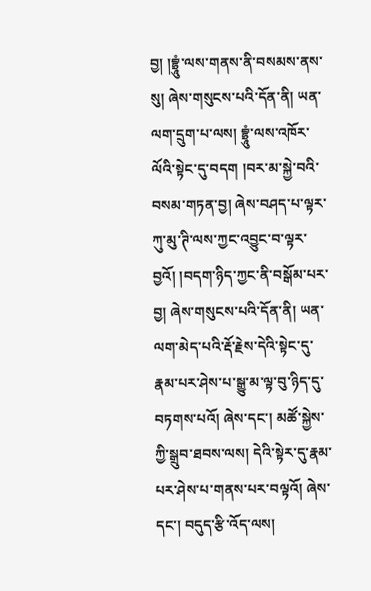བྱ། །བྷྲཱུཾ་ལས་གནས་ནི་བསམས་ནས་སུ། ཞེས་གསུངས་པའི་དོན་ནི། ཡན་ལག་དྲུག་པ་ལས། བྷྲཱུཾ་ལས་འཁོར་ལོའི་སྟེང་དུ་བདག །བར་མ་སྐྱེ་བའི་བསམ་གཏན་བྱ། ཞེས་བཤད་པ་ལྟར་ཀུ་མུ་ཊི་ལས་ཀྱང་འབྱུང་བ་ལྟར་བྱའོ། །བདག་ཉིད་ཀྱང་ནི་བསྒོམ་པར་བྱ། ཞེས་གསུངས་པའི་དོན་ནི། ཡན་ལག་མེད་པའི་རྡོ་རྗེས་དེའི་སྟེང་དུ་རྣམ་པར་ཤེས་པ་སྒྱུ་མ་ལྟ་བུ་ཉིད་དུ་བཏགས་པའོ། ཞེས་དང་། མཚོ་སྐྱེས་ཀྱི་སྒྲུབ་ཐབས་ལས། དེའི་སྟེར་དུ་རྣམ་པར་ཤེས་པ་གནས་པར་བལྟའོ། ཞེས་དང་། བདུད་རྩི་འོད་ལས།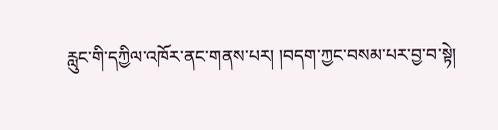རླུང་གི་དཀྱིལ་འཁོར་ནང་གནས་པར། །བདག་ཀྱང་བསམ་པར་བྱ་བ་སྟེ།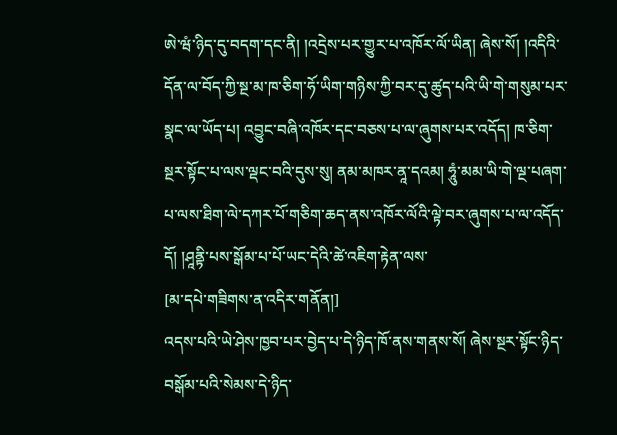ཨེ་ཝཾ་ཉིད་དུ་བདག་དང་ནི། །འདྲེས་པར་གྱུར་པ་འཁོར་ལོ་ཡིན། ཞེས་སོ། །འདིའི་དོན་ལ་བོད་ཀྱི་སྔ་མ་ཁ་ཅིག་ཧོ་ཡིག་གཉིས་ཀྱི་བར་དུ་ཚུད་པའི་ཡི་གེ་གསུམ་པར་སྣང་ལ་ཡོད་པ། འབྱུང་བཞི་འཁོར་དང་བཅས་པ་ལ་ཞུགས་པར་འདོད། ཁ་ཅིག་སྔར་སྟོང་པ་ལས་ལྡང་བའི་དུས་སུ། ནམ་མཁར་ནཱ་དའམ། ཧཱུཾ་མམ་ཡི་གེ་ལྔ་པཞག་པ་ལས་ཐིག་ལེ་དཀར་པོ་གཅིག་ཆད་ནས་འཁོར་ལོའི་ལྟེ་བར་ཞུགས་པ་ལ་འདོད་དོ། །ཤཱནྟི་པས་སྒོམ་པ་པོ་ཡང་དེའི་ཚེ་འཇིག་རྟེན་ལས་
[མ་དཔེ་གཟིགས་ན་འདིར་གནོན།]
འདས་པའི་ཡེ་ཤེས་ཁྱབ་པར་བྱེད་པ་དེ་ཉིད་ཁོ་ནས་གནས་སོ། ཞེས་སྔར་སྟོང་ཉིད་བསྒོམ་པའི་སེམས་དེ་ཉིད་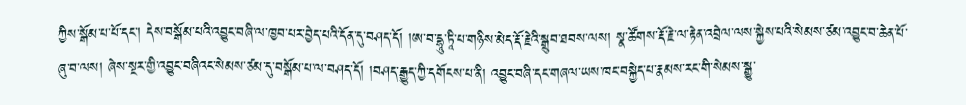ཀྱིས་སྒོམ་པ་པོ་དང་། དེས་བསྒོམ་པའི་འབྱུང་བཞི་ལ་ཁྱབ་པར་བྱེད་པའི་དོན་དུ་བཤད་དོ། །ཨ་བ་དྷཱུ་ཏཱི་པ་གཉིས་མེད་རྡོ་རྗེའི་སྒྲུབ་ཐབས་ལས། སྣ་ཚོགས་རྡོ་རྗེ་ལ་རྟེན་འབྲེལ་ལས་སྐྱེས་པའི་སེམས་ཙམ་འབྱུང་བ་ཆེན་པོ་ཞུ་བ་ལས། ཞེས་སྔར་གྱི་འབྱུང་བཞིའང་སེམས་ཙམ་དུ་བསྒོམ་པ་ལ་བཤད་དོ། །བཤད་རྒྱུད་ཀྱི་དགོངས་པ་ནི། འབྱུང་བཞི་དང་གཞལ་ཡས་ཁང་བསྐྱེད་པ་རྣམས་རང་གི་སེམས་སྒྱུ་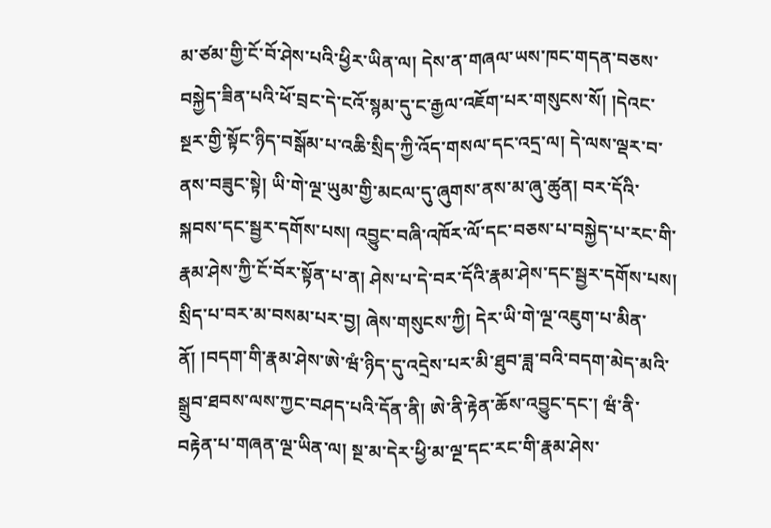མ་ཙམ་གྱི་ངོ་བོ་ཤེས་པའི་ཕྱིར་ཡིན་ལ། དེས་ན་གཞལ་ཡས་ཁང་གདན་བཅས་བསྐྱེད་ཟིན་པའི་ཕོ་བྲང་དེ་ངའོ་སྙམ་དུ་ང་རྒྱལ་འཇོག་པར་གསུངས་སོ། །དེའང་སྔར་གྱི་སྟོང་ཉིད་བསྒོམ་པ་འཆི་སྲིད་ཀྱི་འོད་གསལ་དང་འདྲ་ལ། དེ་ལས་ལྡར་བ་ནས་བཟུང་སྟེ། ཡི་གེ་ལྔ་ཡུམ་གྱི་མངལ་དུ་ཞུགས་ནས་མ་ཞུ་ཚུན། བར་དོའི་སྐབས་དང་སྦྱར་དགོས་པས། འབྱུང་བཞི་འཁོར་ལོ་དང་བཅས་པ་བསྐྱེད་པ་རང་གི་རྣམ་ཤེས་ཀྱི་ངོ་བོར་སྟོན་པ་ན། ཤེས་པ་དེ་བར་དོའི་རྣམ་ཤེས་དང་སྦྱར་དགོས་པས། སྲིད་པ་བར་མ་བསམ་པར་བྱ། ཞེས་གསུངས་ཀྱི། དེར་ཡི་གེ་ལྔ་འཇུག་པ་མིན་ནོ། །བདག་གི་རྣམ་ཤེས་ཨེ་ཝཾ་ཉིད་དུ་འདྲེས་པར་མི་ཐུབ་ཟླ་བའི་བདག་མེད་མའི་སྒྲུབ་ཐབས་ལས་ཀྱང་བཤད་པའི་དོན་ནི། ཨེ་ནི་རྟེན་ཆོས་འབྱུང་དང་། ཝཾ་ནི་བརྟེན་པ་གཞན་ལྔ་ཡིན་ལ། སྔ་མ་དེར་ཕྱི་མ་ལྔ་དང་རང་གི་རྣམ་ཤེས་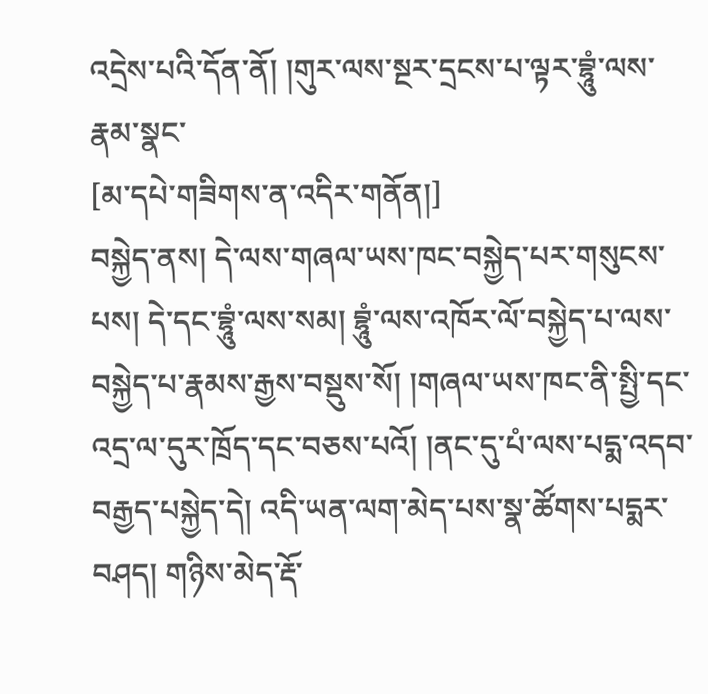འདྲེས་པའི་དོན་ནོ། །གུར་ལས་སྔར་དྲངས་པ་ལྟར་བྷཱུཾ་ལས་རྣམ་སྣང་
[མ་དཔེ་གཟིགས་ན་འདིར་གནོན།]
བསྐྱེད་ནས། དེ་ལས་གཞལ་ཡས་ཁང་བསྐྱེད་པར་གསུངས་པས། དེ་དང་བྷཱུཾ་ལས་སམ། བྷཱུཾ་ལས་འཁོར་ལོ་བསྐྱེད་པ་ལས་བསྐྱེད་པ་རྣམས་རྒྱས་བསྡུས་སོ། །གཞལ་ཡས་ཁང་ནི་སྤྱི་དང་འདྲ་ལ་དུར་ཁྲོད་དང་བཅས་པའོ། །ནང་དུ་པཾ་ལས་པདྨ་འདབ་བརྒྱད་པསྐྱེད་དེ། འདི་ཡན་ལག་མེད་པས་སྣ་ཚོགས་པདྨར་བཤད། གཉིས་མེད་རྡོ་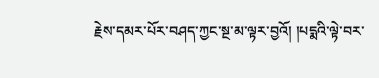རྗེས་དམར་པོར་བཤད་ཀྱང་སྔ་མ་ལྟར་བྱའོ། །པདྨའི་ལྟེ་བར་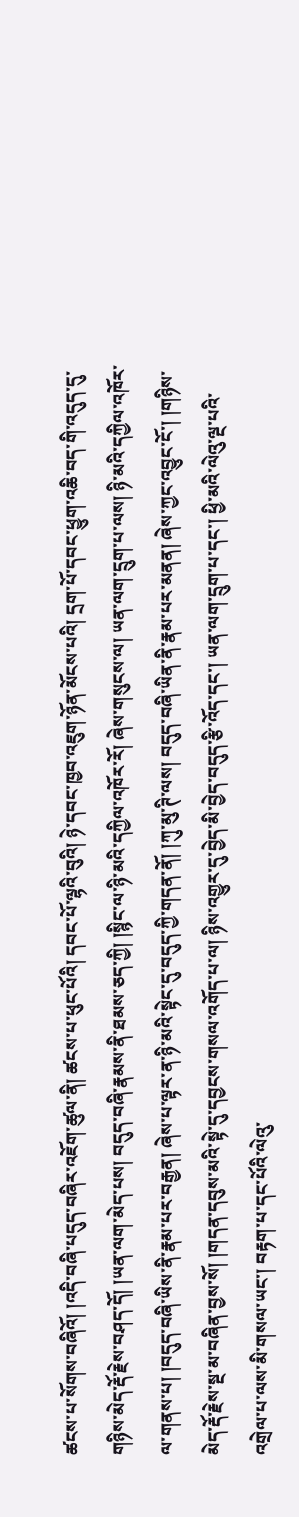ཚངས་པ་སོགས་བཞིའོ། །འདི་བཞི་པདུད་བཞིར་འཇོག་ཚུལ་ནི། ཚངས་པ་ཕུང་པོའི། དབང་པོ་ལྷའི་བུའི། ཉེ་དབང་ཁྱབ་འཇུག་ཉོན་མོངས་པའི། དྲག་པོ་དབང་ཕྱུག་འཆི་བད་གི་འདུད་དུ་གཉིས་མེད་རྡོ་རྗེས་བཤད་དོ། །ཡན་ལག་མེད་པས། བདུད་བཞི་རྣམས་ནི་ཐམས་ཅད་ཀྱི། །སྙིང་ལ་ཉི་མའི་དཀྱིལ་འཁོར་རོ། ཞེས་གསུངས་ལ། ཡན་ལག་དྲུག་པ་ལས། ཉི་མའི་དཀྱིལ་འཁོར་ལ་གནས་པ། །བདུད་བཞི་ཡིས་ནི་རྣམ་པར་བརྒྱན། ཞེས་པ་ལྟར་ན་ཉི་མའི་སྟེང་དུ་བདུད་ཀྱི་གདན་ནོ། །ཀུ་མུ་ཊི་ལས། བདུད་བཞི་ཡིན་ནི་རྣམ་པར་མནན། ཞེས་ཀྱང་འབྱུང་ངོ་། །གཉིས་མེད་རྡོ་རྗེས་སྔ་མ་བཞིན་བྱས་སོ། །གདན་དབུས་མའི་སྟེ་དུ་དབྱངས་གསལ་འགོད་པ་ལ། ཉིས་འགྱུར་དུ་བྱེད་མི་བྱེད་བདུད་རྩི་འོད་དང་། ཡན་ལག་དྲུག་པ་དང་། ཕྱི་མའི་ལེའུ་ལྔ་པའི་འགྲེལ་པ་ལས་མི་གསལ་ཡང་། བརྟག་པ་དང་པོའི་ལེའུ་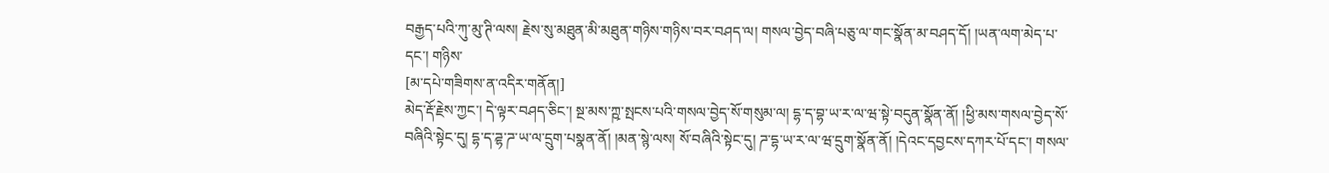བརྒྱད་པའི་ཀུ་མུ་ཊི་ལས། རྗེས་སུ་མཐུན་མི་མཐུན་གཉིས་གཉིས་བར་བཤད་ལ། གསལ་བྱེད་བཞི་པཅུ་ལ་གང་སྣོན་མ་བཤད་དོ། །ཡན་ལག་མེད་པ་དང་། གཉིས་
[མ་དཔེ་གཟིགས་ན་འདིར་གནོན།]
མེད་རྡོ་རྗེས་ཀྱང་། དེ་ལྟར་བཤད་ཅིང་། སྔ་མས་ཀྵ་སྤངས་པའི་གསལ་བྱེད་སོ་གསུམ་ལ། དྷ་ད་བྷ་ཡ་ར་ལ་ཝ་སྟེ་བདུན་སྣོན་ནོ། །ཕྱི་མས་གསལ་བྱེད་སོ་བཞིའི་སྟེང་དུ། དྷ་ད་ཌྷ་ཌ་ཡ་ལ་དྲུག་པསྣན་ནོ། །མན་སྙེ་ལས། སོ་བཞིའི་སྟེང་དུ། ཌ་དྷ་ཡ་ར་ལ་ཝ་དྲུག་སྣོན་ནོ། །དེའང་དབྱངས་དཀར་པོ་དང་། གསལ་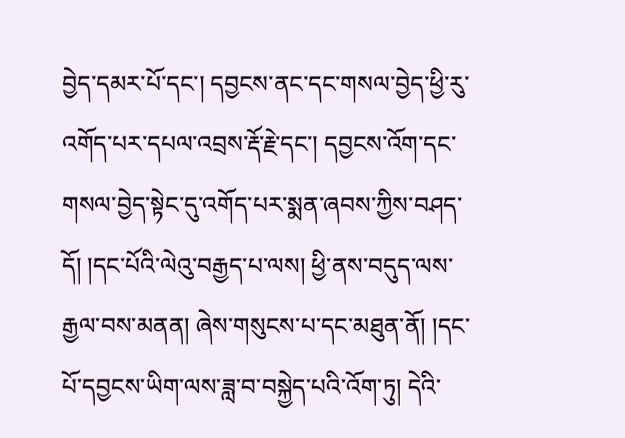བྱེད་དམར་པོ་དང་། དབྱངས་ནང་དང་གསལ་བྱེད་ཕྱི་རུ་འགོད་པར་དཔལ་འབྲས་རྡོ་རྗེ་དང་། དབྱངས་འོག་དང་གསལ་བྱེད་སྟེང་དུ་འགོད་པར་སྨན་ཞབས་ཀྱིས་བཤད་དོ། །དང་པོའི་ལེའུ་བརྒྱད་པ་ལས། ཕྱི་ནས་བདུད་ལས་རྒྱལ་བས་མནན། ཞེས་གསུངས་པ་དང་མཐུན་ནོ། །དང་པོ་དབྱངས་ཡིག་ལས་ཟླ་བ་བསྐྱེད་པའི་འོག་ཏུ། དེའི་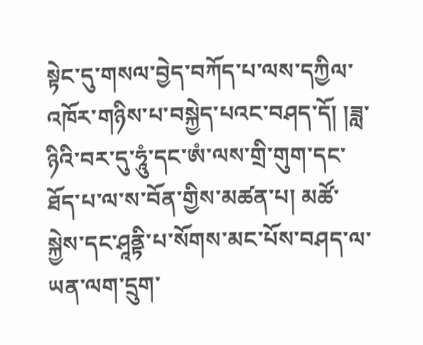སྟེང་དུ་གསལ་བྱེད་བཀོད་པ་ལས་དཀྱིལ་འཁོར་གཉིས་པ་བསྐྱེད་པའང་བཤད་དོ། །ཟླ་ཉིའི་བར་དུ་ཧཱུཾ་དང་ཨཾ་ལས་གྲི་གུག་དང་ཐོད་པ་ལ་ས་བོན་གྱིས་མཚན་པ། མཚོ་སྐྱེས་དང་ཤཱནྟི་པ་སོགས་མང་པོས་བཤད་ལ་ཡན་ལག་དྲུག་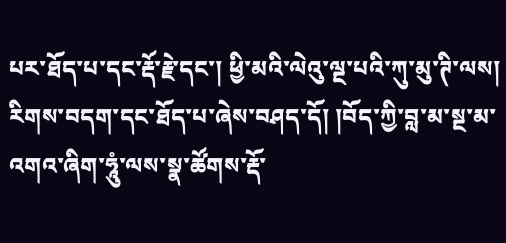པར་ཐོད་པ་དང་རྡོ་རྗེ་དང་། ཕྱི་མའི་ལེའུ་ལྔ་པའི་ཀུ་མུ་ཊི་ལས། རིགས་བདག་དང་ཐོད་པ་ཞེས་བཤད་དོ། །བོད་ཀྱི་བླ་མ་སྔ་མ་འགའ་ཞིག་ཧཱུཾ་ལས་སྣ་ཚོགས་རྡོ་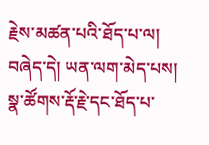རྗེས་མཚན་པའི་ཐོད་པ་ལ། བཞེད་དེ། ཡན་ལག་མེད་པས། སྣ་ཚོགས་རྡོ་རྗེ་དང་ཐོད་པ་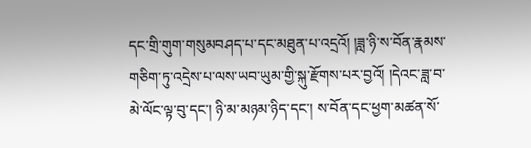དང་གྲི་གུག་གསུམབཤད་པ་དང་མཐུན་པ་འདྲའོ། །ཟླ་ཉི་ས་བོན་རྣམས་གཅིག་ཏུ་འདྲེས་པ་ལས་ཡབ་ཡུམ་གྱི་སྐུ་རྫོགས་པར་བྱའོ། །དེའང་ཟླ་བ་མེ་ལོང་ལྟ་བུ་དང་། ཉི་མ་མཉམ་ཉིད་དང་། ས་བོན་དང་ཕྱག་མཚན་སོ་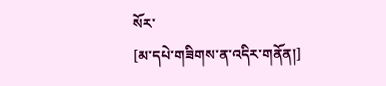སོར་
[མ་དཔེ་གཟིགས་ན་འདིར་གནོན།]